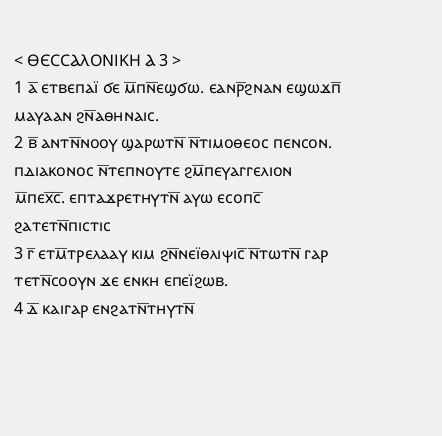< ⲐⲈⲤⲤⲀⲖⲞⲚⲒⲔⲎ Ⲁ 3 >
1 ⲁ̅ ⲉⲧⲃⲉⲡⲁⲓ̈ ϭⲉ ⲙ̅ⲡⲛ̅ⲉϣϭⲱ. ⲉⲁⲛⲣ̅ϩⲛⲁⲛ ⲉϣⲱϫⲡ̅ ⲙⲁⲩⲁⲁⲛ ϩⲛ̅ⲁⲑⲏⲛⲁⲓⲥ.
2 ⲃ̅ ⲁⲛⲧⲛ̅ⲛⲟⲟⲩ ϣⲁⲣⲱⲧⲛ̅ ⲛ̅ⲧⲓⲙⲟⲑⲉⲟⲥ ⲡⲉⲛⲥⲟⲛ. ⲡⲇⲓⲁⲕⲟⲛⲟⲥ ⲛ̅ⲧⲉⲡⲛⲟⲩⲧⲉ ϩⲙ̅ⲡⲉⲩⲁⲅⲅⲉⲗⲓⲟⲛ ⲙ̅ⲡⲉⲭ̅ⲥ̅. ⲉⲡⲧⲁϫⲣⲉⲧⲏⲩⲧⲛ̅ ⲁⲩⲱ ⲉⲥⲟⲡⲥ̅ ϩⲁⲧⲉⲧⲛ̅ⲡⲓⲥⲧⲓⲥ
3 ⲅ̅ ⲉⲧⲙ̅ⲧⲣⲉⲗⲁⲁⲩ ⲕⲓⲙ ϩⲛ̅ⲛⲉⲓ̈ⲑⲗⲓⲯⲓⲥ̅ ⲛ̅ⲧⲱⲧⲛ̅ ⲅⲁⲣ ⲧⲉⲧⲛ̅ⲥⲟⲟⲩⲛ ϫⲉ ⲉⲛⲕⲏ ⲉⲡⲉⲓ̈ϩⲱⲃ.
4 ⲇ̅ ⲕⲁⲓⲅⲁⲣ ⲉⲛϩⲁⲧⲛ̅ⲧⲏⲩⲧⲛ̅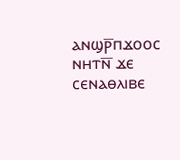ⲁⲛϣⲣ̅ⲡϫⲟⲟⲥ ⲛⲏⲧⲛ̅ ϫⲉ ⲥⲉⲛⲁⲑⲗⲓⲃⲉ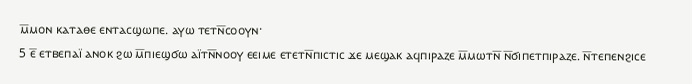ⲙ̅ⲙⲟⲛ ⲕⲁⲧⲁⲑⲉ ⲉⲛⲧⲁⲥϣⲱⲡⲉ. ⲁⲩⲱ ⲧⲉⲧⲛ̅ⲥⲟⲟⲩⲛ·
5 ⲉ̅ ⲉⲧⲃⲉⲡⲁⲓ̈ ⲁⲛⲟⲕ ϩⲱ ⲙ̅ⲡⲓⲉϣϭⲱ ⲁⲓ̈ⲧⲛ̅ⲛⲟⲟⲩ ⲉⲉⲓⲙⲉ ⲉⲧⲉⲧⲛ̅ⲡⲓⲥⲧⲓⲥ ϫⲉ ⲙⲉϣⲁⲕ ⲁϥⲡⲓⲣⲁⲍⲉ ⲙ̅ⲙⲱⲧⲛ̅ ⲛ̅ϭⲓⲡⲉⲧⲡⲓⲣⲁⲍⲉ. ⲛ̅ⲧⲉⲡⲉⲛϩⲓⲥⲉ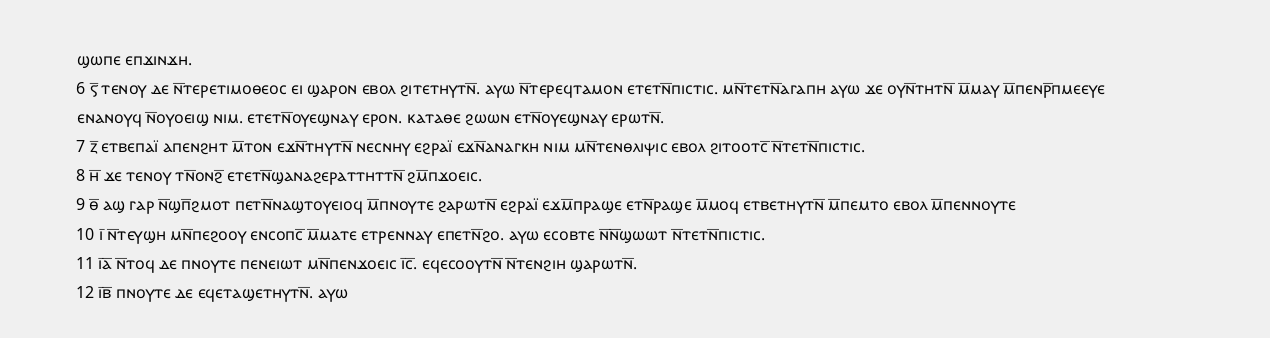ϣⲱⲡⲉ ⲉⲡϫⲓⲛϫⲏ.
6 ⲋ̅ ⲧⲉⲛⲟⲩ ⲇⲉ ⲛ̅ⲧⲉⲣⲉⲧⲓⲙⲟⲑⲉⲟⲥ ⲉⲓ ϣⲁⲣⲟⲛ ⲉⲃⲟⲗ ϩⲓⲧⲉⲧⲏⲩⲧⲛ̅. ⲁⲩⲱ ⲛ̅ⲧⲉⲣⲉϥⲧⲁⲙⲟⲛ ⲉⲧⲉⲧⲛ̅ⲡⲓⲥⲧⲓⲥ. ⲙⲛ̅ⲧⲉⲧⲛ̅ⲁⲅⲁⲡⲏ ⲁⲩⲱ ϫⲉ ⲟⲩⲛ̅ⲧⲏⲧⲛ̅ ⲙ̅ⲙⲁⲩ ⲙ̅ⲡⲉⲛⲣ̅ⲡⲙⲉⲉⲩⲉ ⲉⲛⲁⲛⲟⲩϥ ⲛ̅ⲟⲩⲟⲉⲓϣ ⲛⲓⲙ. ⲉⲧⲉⲧⲛ̅ⲟⲩⲉϣⲛⲁⲩ ⲉⲣⲟⲛ. ⲕⲁⲧⲁⲑⲉ ϩⲱⲱⲛ ⲉⲧⲛ̅ⲟⲩⲉϣⲛⲁⲩ ⲉⲣⲱⲧⲛ̅.
7 ⲍ̅ ⲉⲧⲃⲉⲡⲁⲓ̈ ⲁⲡⲉⲛϩⲏⲧ ⲙ̅ⲧⲟⲛ ⲉϫⲛ̅ⲧⲏⲩⲧⲛ̅ ⲛⲉⲥⲛⲏⲩ ⲉϩⲣⲁⲓ̈ ⲉϫⲛ̅ⲁⲛⲁⲅⲕⲏ ⲛⲓⲙ ⲙⲛ̅ⲧⲉⲛⲑⲗⲓⲯⲓⲥ ⲉⲃⲟⲗ ϩⲓⲧⲟⲟⲧⲥ̅ ⲛ̅ⲧⲉⲧⲛ̅ⲡⲓⲥⲧⲓⲥ.
8 ⲏ̅ ϫⲉ ⲧⲉⲛⲟⲩ ⲧⲛ̅ⲟⲛϩ̅ ⲉⲧⲉⲧⲛ̅ϣⲁⲛⲁϩⲉⲣⲁⲧⲧⲏⲧⲧⲛ̅ ϩⲙ̅ⲡϫⲟⲉⲓⲥ.
9 ⲑ̅ ⲁϣ ⲅⲁⲣ ⲛ̅ϣⲡ̅ϩⲙⲟⲧ ⲡⲉⲧⲛ̅ⲛⲁϣⲧⲟⲩⲉⲓⲟϥ ⲙ̅ⲡⲛⲟⲩⲧⲉ ϩⲁⲣⲱⲧⲛ̅ ⲉϩⲣⲁⲓ̈ ⲉϫⲙ̅ⲡⲣⲁϣⲉ ⲉⲧⲛ̅ⲣⲁϣⲉ ⲙ̅ⲙⲟϥ ⲉⲧⲃⲉⲧⲏⲩⲧⲛ̅ ⲙ̅ⲡⲉⲙⲧⲟ ⲉⲃⲟⲗ ⲙ̅ⲡⲉⲛⲛⲟⲩⲧⲉ
10 ⲓ̅ ⲛ̅ⲧⲉⲩϣⲏ ⲙⲛ̅ⲡⲉϩⲟⲟⲩ ⲉⲛⲥⲟⲡⲥ̅ ⲙ̅ⲙⲁⲧⲉ ⲉⲧⲣⲉⲛⲛⲁⲩ ⲉⲡⲉⲧⲛ̅ϩⲟ. ⲁⲩⲱ ⲉⲥⲟⲃⲧⲉ ⲛ̅ⲛ̅ϣⲱⲱⲧ ⲛ̅ⲧⲉⲧⲛ̅ⲡⲓⲥⲧⲓⲥ.
11 ⲓ̅ⲁ̅ ⲛ̅ⲧⲟϥ ⲇⲉ ⲡⲛⲟⲩⲧⲉ ⲡⲉⲛⲉⲓⲱⲧ ⲙⲛ̅ⲡⲉⲛϫⲟⲉⲓⲥ ⲓ̅ⲥ̅. ⲉϥⲉⲥⲟⲟⲩⲧⲛ̅ ⲛ̅ⲧⲉⲛϩⲓⲏ ϣⲁⲣⲱⲧⲛ̅.
12 ⲓ̅ⲃ̅ ⲡⲛⲟⲩⲧⲉ ⲇⲉ ⲉϥⲉⲧⲁϣⲉⲧⲏⲩⲧⲛ̅. ⲁⲩⲱ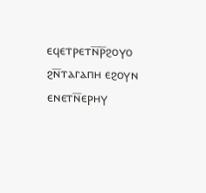ⲉϥⲉⲧⲣⲉⲧⲛ̅ⲣ̅ϩⲟⲩⲟ ϩⲛ̅ⲧⲁⲅⲁⲡⲏ ⲉϩⲟⲩⲛ ⲉⲛⲉⲧⲛ̅ⲉⲣⲏⲩ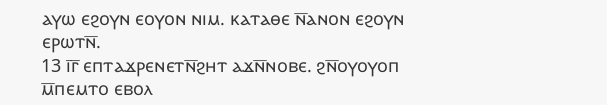ⲁⲩⲱ ⲉϩⲟⲩⲛ ⲉⲟⲩⲟⲛ ⲛⲓⲙ. ⲕⲁⲧⲁⲑⲉ ⲛ̅ⲁⲛⲟⲛ ⲉϩⲟⲩⲛ ⲉⲣⲱⲧⲛ̅.
13 ⲓ̅ⲅ̅ ⲉⲡⲧⲁϫⲣⲉⲛⲉⲧⲛ̅ϩⲏⲧ ⲁϫⲛ̅ⲛⲟⲃⲉ. ϩⲛ̅ⲟⲩⲟⲩⲟⲡ ⲙ̅ⲡⲉⲙⲧⲟ ⲉⲃⲟⲗ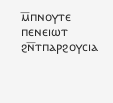ⲙ̅ⲡⲛⲟⲩⲧⲉ ⲡⲉⲛⲉⲓⲱⲧ ϩⲛ̅ⲧⲡⲁⲣϩⲟⲩⲥⲓⲁ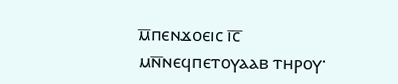ⲙ̅ⲡⲉⲛϫⲟⲉⲓⲥ ⲓ̅ⲥ̅ ⲙⲛ̅ⲛⲉϥⲡⲉⲧⲟⲩⲁⲁⲃ ⲧⲏⲣⲟⲩ·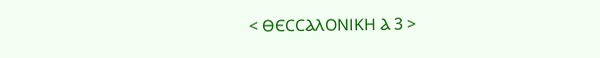< ⲐⲈⲤⲤⲀⲖⲞⲚⲒⲔⲎ Ⲁ 3 >